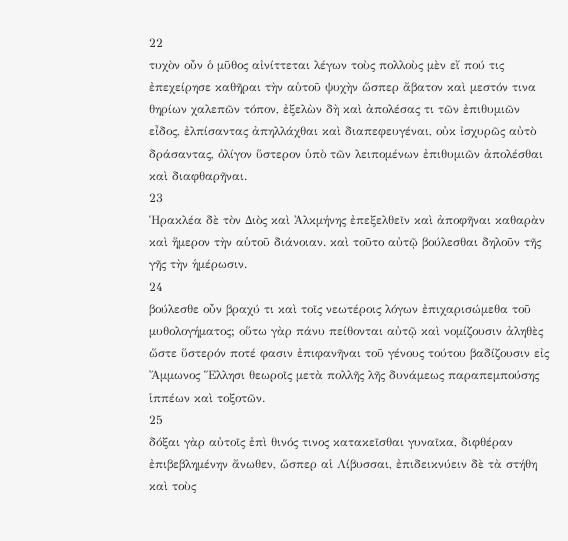22
τυχὸν οὖν ὁ μῦθος αἰνίττεται λέγων τοὺς πολλοὺς μὲν εἴ πού τις ἐπεχείρησε καθῆραι τὴν αὑτοῦ ψυχὴν ὥσπερ ἄβατον καὶ μεστόν τινα θηρίων χαλεπῶν τόπον, ἐξελὼν δὴ καὶ ἀπολέσας τι τῶν ἐπιθυμιῶν εἶδος, ἐλπίσαντας ἀπηλλάχθαι καὶ διαπεφευγέναι, οὐκ ἰσχυρῶς αὐτὸ δράσαντας, ὀλίγον ὕστερον ὑπὸ τῶν λειπομένων ἐπιθυμιῶν ἀπολέσθαι καὶ διαφθαρῆναι.
23
Ἡρακλέα δὲ τὸν Διὸς καὶ Ἀλκμήνης ἐπεξελθεῖν καὶ ἀποφῆναι καθαρὰν καὶ ἥμερον τὴν αὑτοῦ διάνοιαν. καὶ τοῦτο αὐτῷ βούλεσθαι δηλοῦν τῆς γῆς τὴν ἡμέρωσιν.
24
βούλεσθε οὖν βραχύ τι καὶ τοῖς νεωτέροις λόγων ἐπιχαρισώμεθα τοῦ μυθολογήματος; οὕτω γὰρ πάνυ πείθονται αὐτῷ καὶ νομίζουσιν ἀληθὲς ὥστε ὕστερόν ποτέ φασιν ἐπιφανῆναι τοῦ γένους τούτου βαδίζουσιν εἰς Ἄμμωνος Ἕλλησι θεωροῖς μετὰ πολλῆς λῆς δυνάμεως παραπεμπούσης ἱππέων καὶ τοξοτῶν.
25
δόξαι γὰρ αὐτοῖς ἐπὶ θινός τινος κατακεῖσθαι γυναῖκα, διφθέραν ἐπιβεβλημένην ἄνωθεν, ὥσπερ αἱ Λίβυσσαι, ἐπιδεικνύειν δὲ τὰ στήθη καὶ τοὺς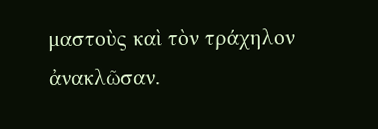μαστοὺς καὶ τὸν τράχηλον ἀνακλῶσαν.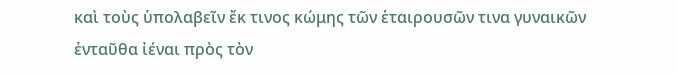καὶ τοὺς ὑπολαβεῖν ἔκ τινος κώμης τῶν ἑταιρουσῶν τινα γυναικῶν ἐνταῦθα ἰέναι πρὸς τὸν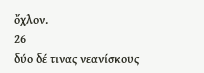ὄχλον.
26
δύο δέ τινας νεανίσκους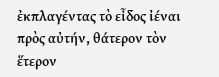ἐκπλαγέντας τὸ εἶδος ἰέναι πρὸς αὐτήν, θάτερον τὸν ἕτερον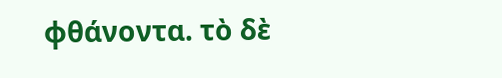φθάνοντα. τὸ δὲ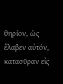θηρίον, ὡς ἔλαβεν αὐτόν, κατασῦραν εἰς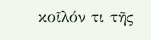κοῖλόν τι τῆς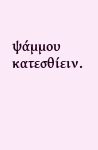ψάμμου κατεσθίειν.